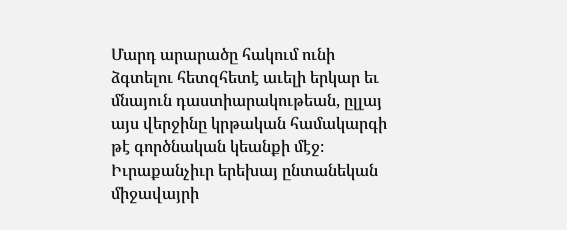Մարդ արարածը հակում ունի ձգտելու հետզհետէ աւելի երկար եւ մնայուն դաստիարակութեան, ըլլայ այս վերջինը կրթական համակարգի թէ գործնական կեանքի մէջ։ Իւրաքանչիւր երեխայ ընտանեկան միջավայրի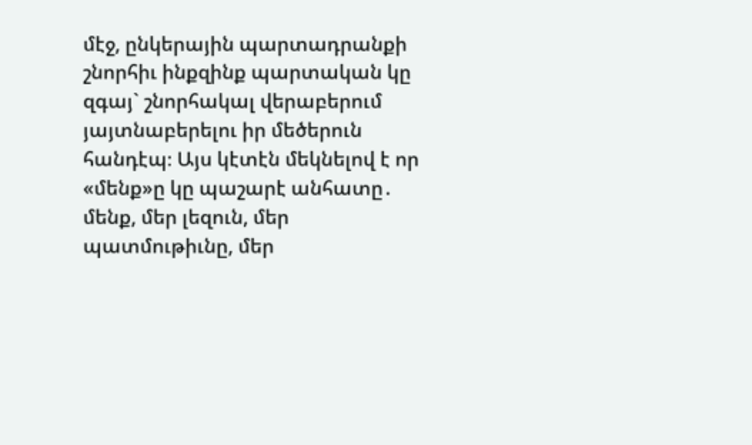մէջ, ընկերային պարտադրանքի շնորհիւ ինքզինք պարտական կը զգայ` շնորհակալ վերաբերում յայտնաբերելու իր մեծերուն հանդէպ։ Այս կէտէն մեկնելով է որ «մենք»ը կը պաշարէ անհատը․ մենք, մեր լեզուն, մեր պատմութիւնը, մեր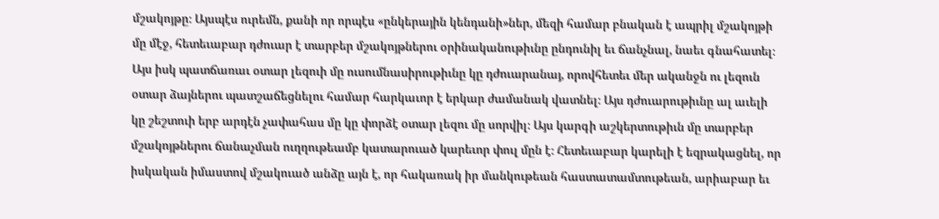մշակոյթը։ Այսպէս ուրեմն, քանի որ որպէս «ընկերային կենդանի»ներ, մեզի համար բնական է ապրիլ մշակոյթի մը մէջ, հետեւաբար դժուար է տարբեր մշակոյթներու օրինականութիւնը ընդունիլ եւ ճանչնալ, նաեւ գնահատել։ Այս իսկ պատճառաւ օտար լեզուի մը ուսումնասիրութիւնը կը դժուարանայ, որովհետեւ մեր ականջն ու լեզուն օտար ձայներու պատշաճեցնելու համար հարկաւոր է երկար ժամանակ վատնել։ Այս դժուարութիւնը ալ աւելի կը շեշտուի երբ արդէն չափահաս մը կը փորձէ օտար լեզու մը սորվիլ։ Այս կարգի աշկերտութիւն մը տարբեր մշակոյթներու ճանաչման ուղղութեամբ կատարուած կարեւոր փուլ մըն է։ Հետեւաբար կարելի է եզրակացնել, որ իսկական իմաստով մշակուած անձը այն է, որ հակառակ իր մանկութեան հաստատամտութեան, արիաբար եւ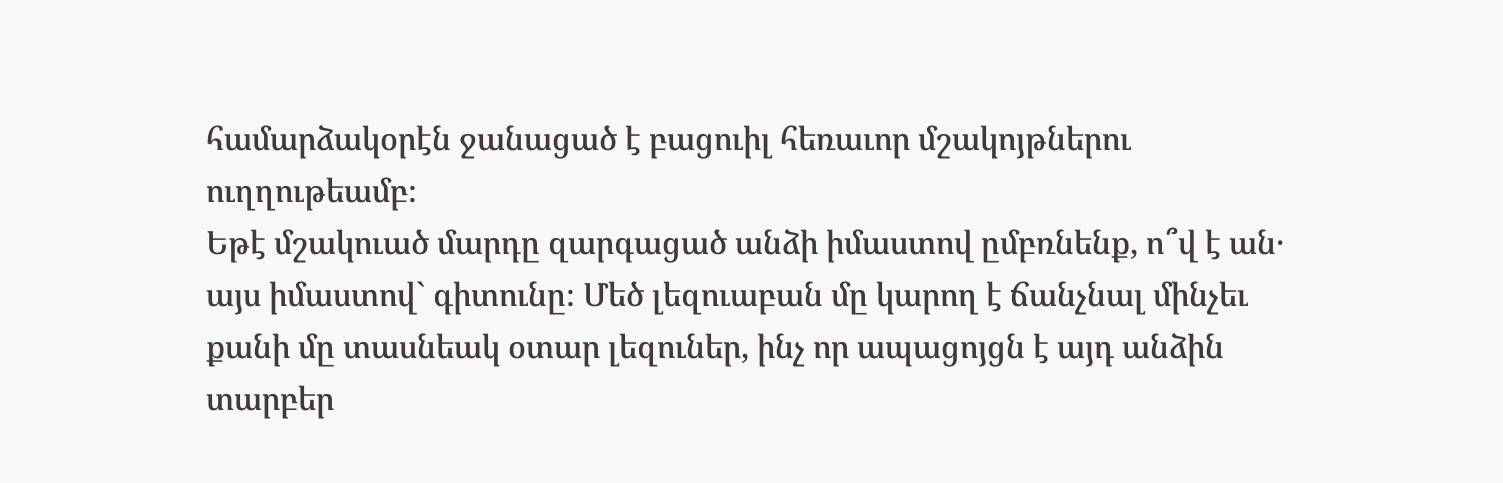համարձակօրէն ջանացած է բացուիլ հեռաւոր մշակոյթներու ուղղութեամբ։
Եթէ մշակուած մարդը զարգացած անձի իմաստով ըմբռնենք, ո՞վ է ան․ այս իմաստով` գիտունը։ Մեծ լեզուաբան մը կարող է ճանչնալ մինչեւ քանի մը տասնեակ օտար լեզուներ, ինչ որ ապացոյցն է այդ անձին տարբեր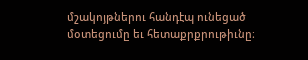մշակոյթներու հանդէպ ունեցած մօտեցումը եւ հետաքրքրութիւնը։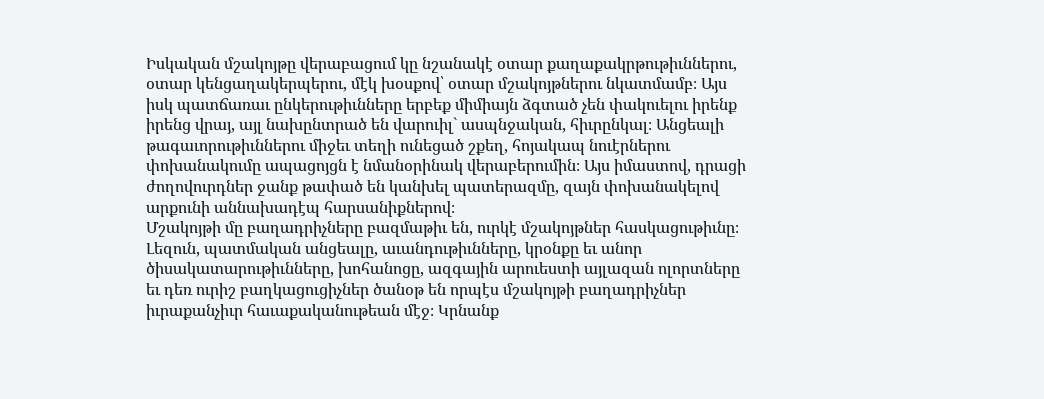Իսկական մշակոյթը վերաբացում կը նշանակէ օտար քաղաքակրթութիւններու, օտար կենցաղակերպերու, մէկ խօսքով՝ օտար մշակոյթներու նկատմամբ։ Այս իսկ պատճառաւ ընկերութիւնները երբեք միմիայն ձգտած չեն փակուելու իրենք իրենց վրայ, այլ նախընտրած են վարուիլ` ասպնջական, հիւրընկալ։ Անցեալի թագաւորութիւններու միջեւ տեղի ունեցած շքեղ, հոյակապ նուէրներու փոխանակումը ապացոյցն է նմանօրինակ վերաբերումին։ Այս իմաստով, դրացի ժողովուրդներ ջանք թափած են կանխել պատերազմը, զայն փոխանակելով արքունի աննախադէպ հարսանիքներով։
Մշակոյթի մը բաղադրիչները բազմաթիւ են, ուրկէ մշակոյթներ հասկացութիւնը։ Լեզուն, պատմական անցեալը, աւանդութիւնները, կրօնքը եւ անոր ծիսակատարութիւնները, խոհանոցը, ազգային արուեստի այլազան ոլորտները եւ դեռ ուրիշ բաղկացուցիչներ ծանօթ են որպէս մշակոյթի բաղադրիչներ իւրաքանչիւր հաւաքականութեան մէջ։ Կրնանք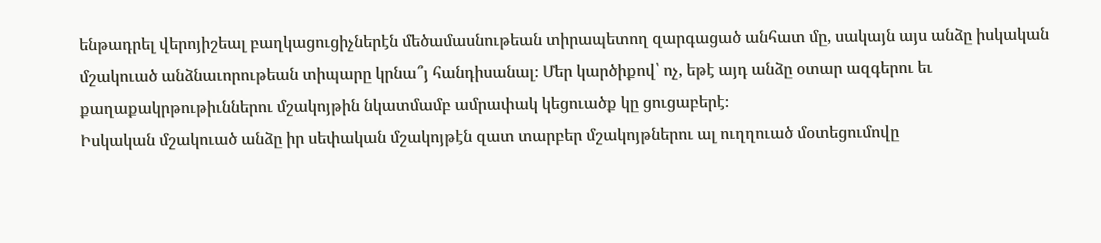ենթադրել վերոյիշեալ բաղկացուցիչներէն մեծամասնութեան տիրապետող զարգացած անհատ մը, սակայն այս անձը իսկական մշակուած անձնաւորութեան տիպարը կրնա՞յ հանդիսանալ։ Մեր կարծիքով՝ ոչ, եթէ այդ անձը օտար ազգերու եւ քաղաքակրթութիւններու մշակոյթին նկատմամբ ամրափակ կեցուածք կը ցուցաբերէ։
Իսկական մշակուած անձը իր սեփական մշակոյթէն զատ տարբեր մշակոյթներու ալ ուղղուած մօտեցումովը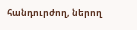հանդուրժող, ներող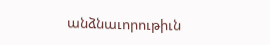անձնաւորութիւն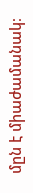մըն է միաժամանակ։